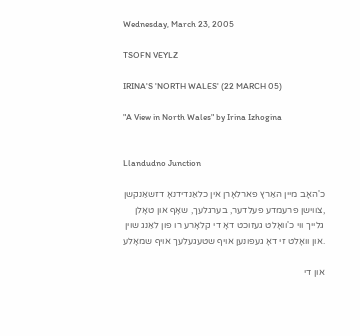Wednesday, March 23, 2005

TSOFN VEYLZ

IRINA'S 'NORTH WALES' (22 MARCH 05)

"A View in North Wales" by Irina Izhogina


Llandudno Junction

כ'האָב מיין האַרץ פארלאָרן אין כלאַנדידנאָ דזשאַנקשן
,צווישן פרעמדע פעלדער, בערגלעך, שאָף און טאָלן
גלייך ווי כ'וואָלט געזוכט דאָ די קלאָרע רו פון לאַנג שוין
.און וואָלט זי דאָ געפונען אויף שטעגעלעך אויף שמאָלע

און די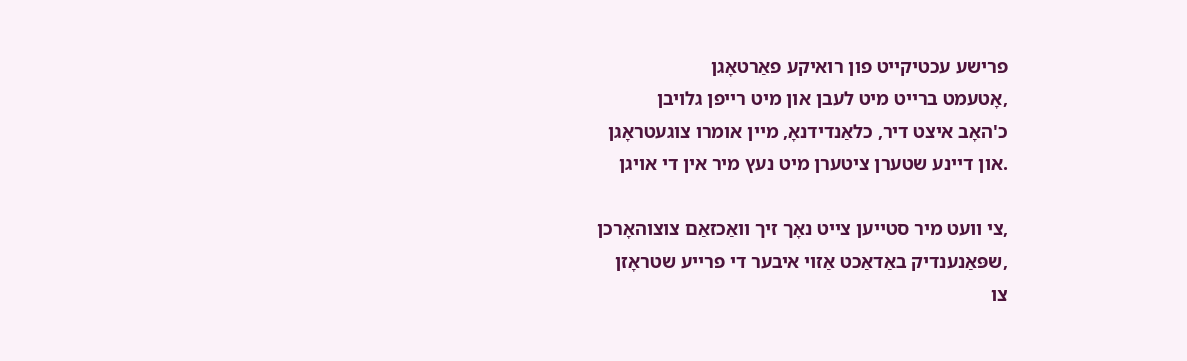פרישע עכטיקייט פון רואיקע פאַרטאָגן
,אָטעמט ברייט מיט לעבן און מיט רייפן גלויבן
כ'האָב איצט דיר, כלאַנדידנאָ, מיין אומרו צוגעטראָגן
.און דיינע שטערן ציטערן מיט נעץ מיר אין די אויגן

,צי וועט מיר סטייען צייט נאָך זיך וואַכזאַם צוצוהאָרכן
,שפּאַנענדיק באַדאַכט אַזוי איבער די פרייע שטראָזן
צו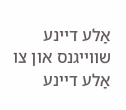אַלע דיינע שווייגנס און צו אַלע דיינע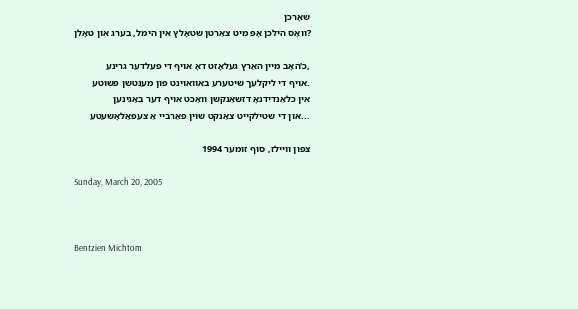שאָרכן
?וואָס הילכן אָפּ מיט צאַרטן שטאָלץ אין הימל, בערג און טאָלן

,כ'האָב מיין האַרץ געלאָזט דאָ אויף די פעלדער גרינע
.אויף די ליקלעך שיטערע באוואוינט פון מענטשן פּשוטע
אין כלאַנדידנאָ דזשאַנקשן וואַכט אויף דער באַגינען
...און די שטילקייט צאַנקט שוין פאַרביי אַ צעפּאַלאָשעטע

צפון וויילז, סוף זומער 1994

Sunday, March 20, 2005



Bentzien Michtom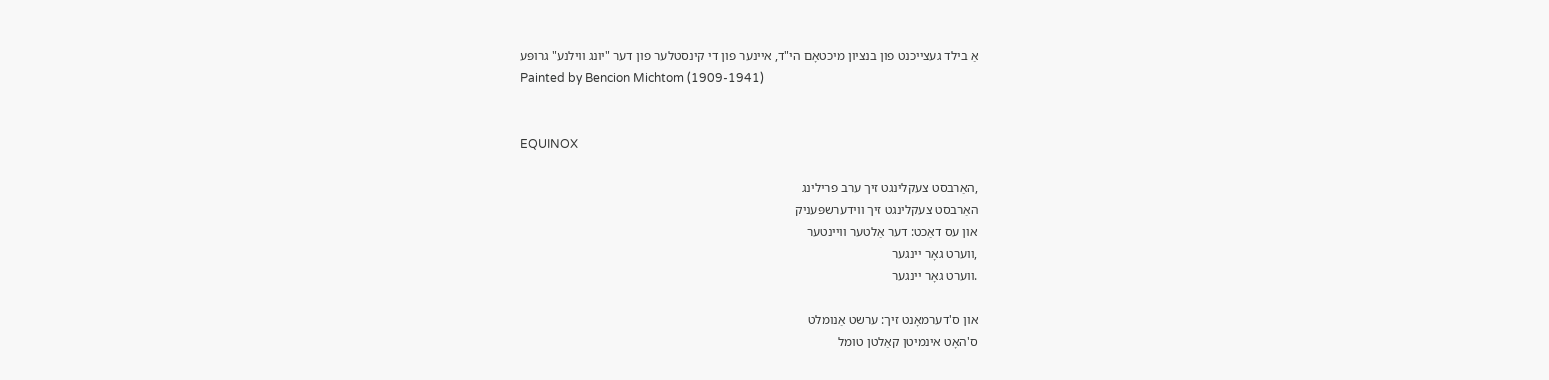אַ בילד געצייכנט פון בנציון מיכטאָם הי"ד, איינער פון די קינסטלער פון דער "יונג ווילנע" גרופּע
Painted by Bencion Michtom (1909-1941)


EQUINOX

,האַרבסט צעקלינגט זיך ערב פרילינג
האַרבסט צעקלינגט זיך ווידערשפּעניק
און עס דאַכט: דער אַלטער וויינטער
,ווערט גאָר יינגער
.ווערט גאָר יינגער

און ס'דערמאָנט זיך: ערשט אַנומלט
ס'האָט אינמיטן קאַלטן טומל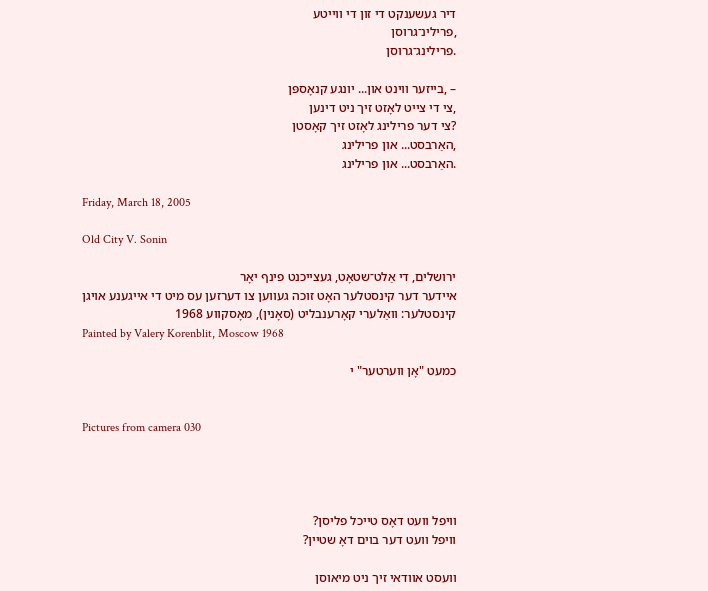דיר געשענקט די זון די ווייטע
,פרילינ־גרוסן
.פרילינג־גרוסן

– ,בייזער ווינט און... יונגע קנאָספּן
,צי די צייט לאָזט זיך ניט דינען
?צי דער פרילינג לאָזט זיך קאָסטן
,האַרבסט... און פרילינג
.האַרבסט... און פרילינג

Friday, March 18, 2005

Old City V. Sonin

ירושלים, די אַלט־שטאָט, געצייכנט פינף יאָר
איידער דער קינסטלער האָט זוכה געווען צו דערזען עס מיט די אייגענע אויגן
קינסטלער: וואַלערי קאָרענבליט (סאָנין), מאָסקווע 1968
Painted by Valery Korenblit, Moscow 1968

כמעט "אָן ווערטער" י


Pictures from camera 030




וויפל וועט דאָס טייכל פליסן?
וויפל וועט דער בוים דאָ שטיין?

וועסט אוודאי זיך ניט מיאוסן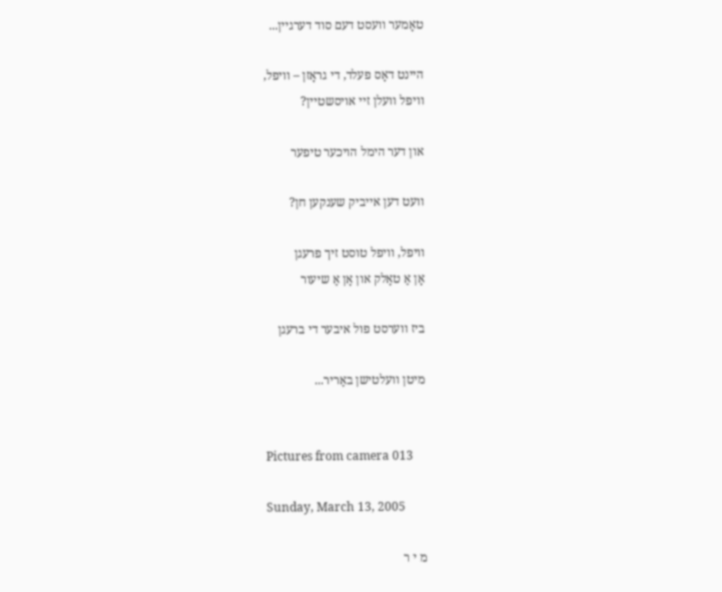טאָמער וועסט דעם סוד דערגיין...

היינט דאָס פעלד, די גראָזן – וויפל,
וויפל וועלן זיי אויסשטיין?

און דער הימל הויכער טיפער

וועט דען אייביק שענקען חן?

וויפל, וויפל טוסט זיך פרעגן
אָן אַ טאָלק און אָן אַ שיעור

ביז ווערסט פול איבער די ברעגן

מיטן וועלטישן באַריר...


Pictures from camera 013

Sunday, March 13, 2005

מ י ר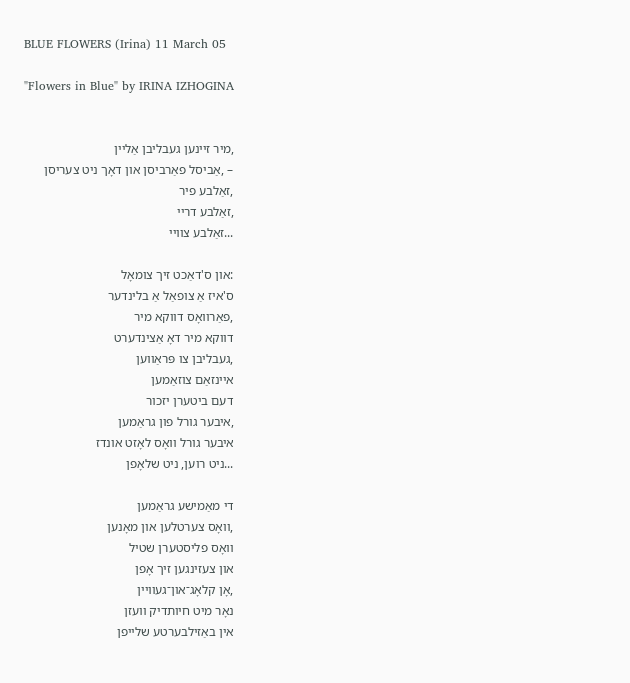BLUE FLOWERS (Irina) 11 March 05

"Flowers in Blue" by IRINA IZHOGINA


,מיר זיינען געבליבן אַליין
– ,אַביסל פאַרביסן און דאָך ניט צעריסן
,זאַלבע פיר
,זאַלבע דריי
...זאַלבע צוויי

:און ס'דאַכט זיך צומאָל
ס'איז אַ צופאַל אַ בלינדער
,פאַרוואָס דווקא מיר
דווקא מיר דאָ אַצינדערט
,געבליבן צו פּראַווען
איינזאַם צוזאַמען
דעם ביטערן יזכור
,איבער גורל פון גראַמען
איבער גורל וואָס לאָזט אונדז
...ניט רוען, ניט שלאָפן

די מאַמישע גראַמען
,וואָס צערטלען און מאָנען
וואָס פליסטערן שטיל
און צעזינגען זיך אָפן
,אָן קלאָג־און־געוויין
נאָר מיט חיותדיק וועזן
אין באַזילבערטע שלייפן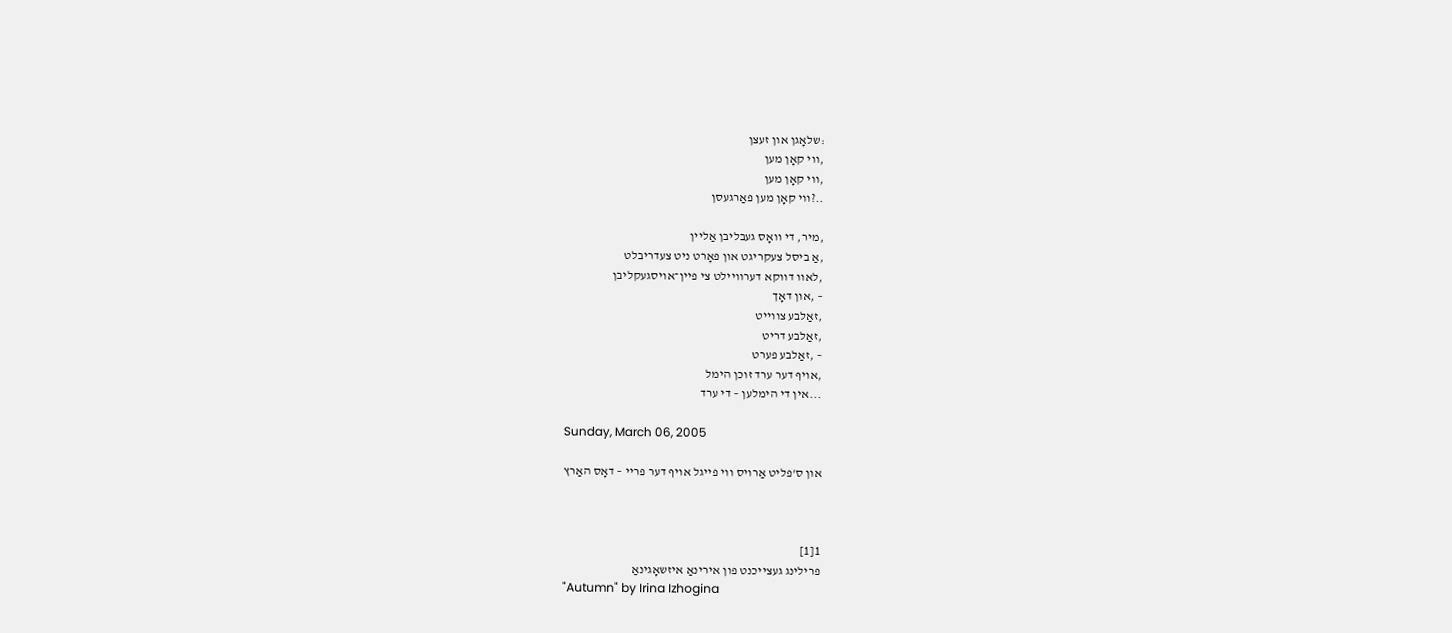:שלאָגן און זעצן
,ווי קאָן מען
,ווי קאָן מען
..?ווי קאָן מען פאַרגעסן

,מיר, די וואָס געבליבן אַליין
,אַ ביסל צעקריגט און פאָרט ניט צעדריבלט
,לאוו דווקא דערוויילט צי פיין־אויסגעקליבן
– ,און דאָך
,זאַלבע צווייט
,זאַלבע דריט
– ,זאַלבע פערט
,אויף דער ערד זוכן הימל
...אין די הימלען – די ערד

Sunday, March 06, 2005

און ס'פליט אַרויס ווי פייגל אויף דער פריי – דאָס האַרץ



1[1]
פרילינג געצייכנט פון אירינאַ איזשאָגינאַ
"Autumn" by Irina Izhogina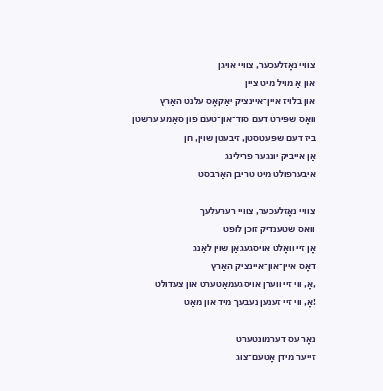צוויי נאָזלעכער, צוויי אויגן
און אַ מויל מיט ציין
און בלויז איין־איינציק יאַקאָס עלנט האַרץ
וואָס שפּירט דעם סוד־און־טעם פון סאַמע ערשטן
ביז דעם שפּעטסטן, זיבעטן שוין, חן
אַן אייביק יונגער פרילינג
איבערפולט מיט טריבן האַרבסט

צוויי נאָּזלעכער, צוויי רערעלעך
וואס שטענדיק זוכן לופט
אָן זיי וואָלט אויסגעגאַן שוין לאַנג
דאָס איין־און־איינציק האַרץ
,אָ, ווי זיי ווערן אויסגעמאַטערט און צעדולט
!אָ, ווי זיי זענען נעבעך מיד און מאַט

נאָר עס דערמונטערט
זייער מידן אָטעם־צוג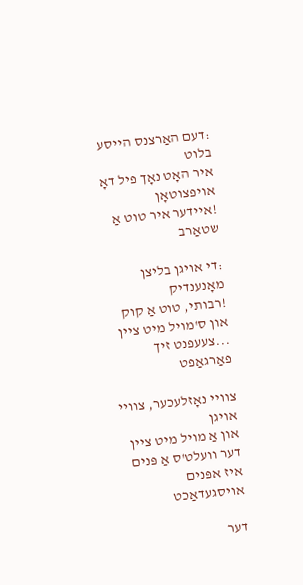:דעם האַרצנס הייסע בלוט
איר האָט נאָך פיל דאָ אויפצוטאָן
!איידער איר טוט אַ שטאַרב

:די אויגן בליצן מאָנענדיק
!רבותי, טוט אַ קוק
און ס'מויל מיט ציין
...צעעפנט זיך פאַרגאַפט

צוויי נאָזלעכער, צוויי אויגן
און אַ מויל מיט ציין
דער וועלט'ס אַ פּנים איז אפּנים אויסגעדאַכט

דער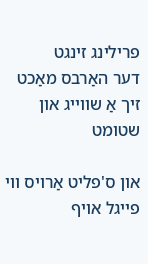פרילינג זינגט
דער האַרבס מאַכט זיך אַ שווייג און שטומט

און ס'פליט אַרויס ווי פייגל אויף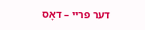דער פריי – דאָס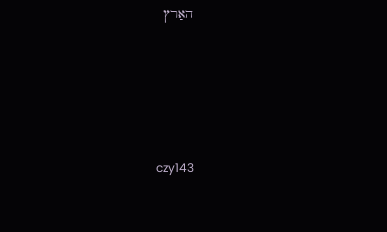האַרץ






czy143